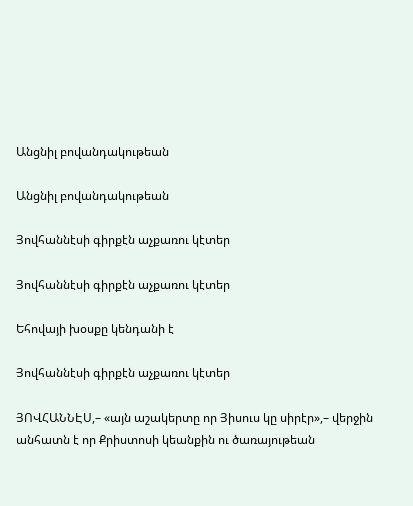Անցնիլ բովանդակութեան

Անցնիլ բովանդակութեան

Յովհաննէսի գիրքէն աչքառու կէտեր

Յովհաննէսի գիրքէն աչքառու կէտեր

Եհովայի խօսքը կենդանի է

Յովհաննէսի գիրքէն աչքառու կէտեր

ՅՈՎՀԱՆՆԷՍ,– «այն աշակերտը որ Յիսուս կը սիրէր»,– վերջին անհատն է որ Քրիստոսի կեանքին ու ծառայութեան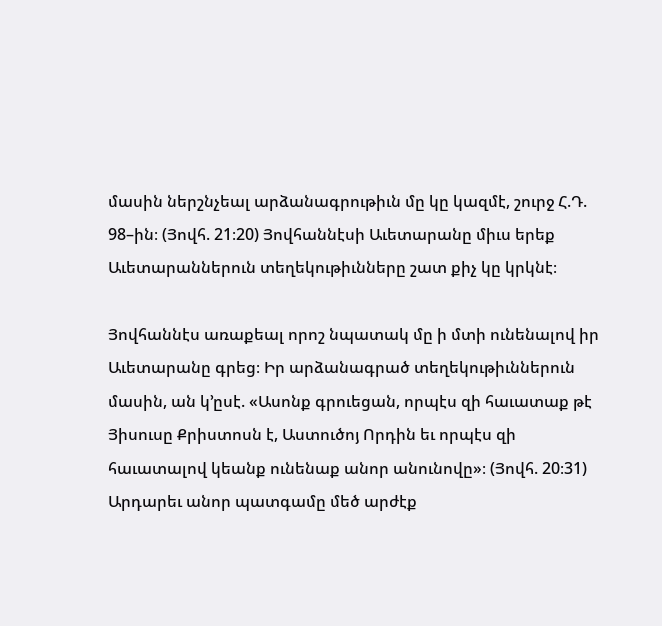մասին ներշնչեալ արձանագրութիւն մը կը կազմէ, շուրջ Հ.Դ. 98–ին։ (Յովհ. 21։20) Յովհաննէսի Աւետարանը միւս երեք Աւետարաններուն տեղեկութիւնները շատ քիչ կը կրկնէ։

Յովհաննէս առաքեալ որոշ նպատակ մը ի մտի ունենալով իր Աւետարանը գրեց։ Իր արձանագրած տեղեկութիւններուն մասին, ան կ’ըսէ. «Ասոնք գրուեցան, որպէս զի հաւատաք թէ Յիսուսը Քրիստոսն է, Աստուծոյ Որդին եւ որպէս զի հաւատալով կեանք ունենաք անոր անունովը»։ (Յովհ. 20։31) Արդարեւ անոր պատգամը մեծ արժէք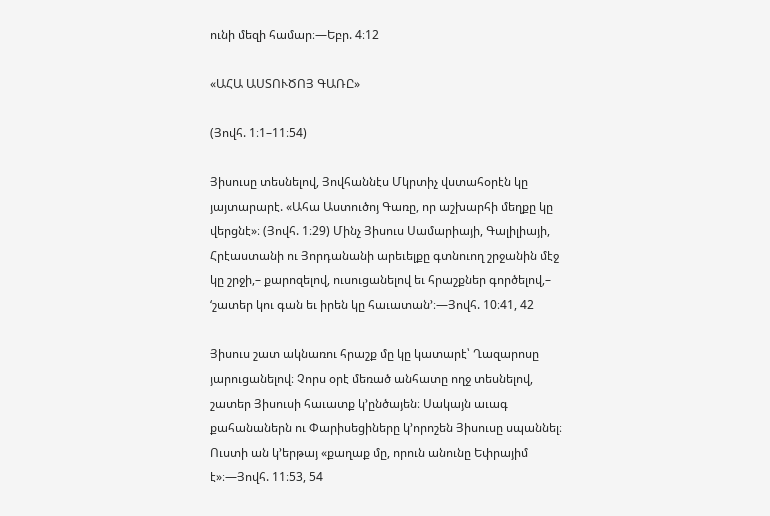ունի մեզի համար։—Եբր. 4։12

«ԱՀԱ ԱՍՏՈՒԾՈՅ ԳԱՌԸ»

(Յովհ. 1։1–11։54)

Յիսուսը տեսնելով, Յովհաննէս Մկրտիչ վստահօրէն կը յայտարարէ. «Ահա Աստուծոյ Գառը, որ աշխարհի մեղքը կը վերցնէ»։ (Յովհ. 1։29) Մինչ Յիսուս Սամարիայի, Գալիլիայի, Հրէաստանի ու Յորդանանի արեւելքը գտնուող շրջանին մէջ կը շրջի,– քարոզելով, ուսուցանելով եւ հրաշքներ գործելով,– ‘շատեր կու գան եւ իրեն կը հաւատան’։—Յովհ. 10։41, 42

Յիսուս շատ ակնառու հրաշք մը կը կատարէ՝ Ղազարոսը յարուցանելով։ Չորս օրէ մեռած անհատը ողջ տեսնելով, շատեր Յիսուսի հաւատք կ’ընծայեն։ Սակայն աւագ քահանաներն ու Փարիսեցիները կ’որոշեն Յիսուսը սպաննել։ Ուստի ան կ’երթայ «քաղաք մը, որուն անունը Եփրայիմ է»։—Յովհ. 11։53, 54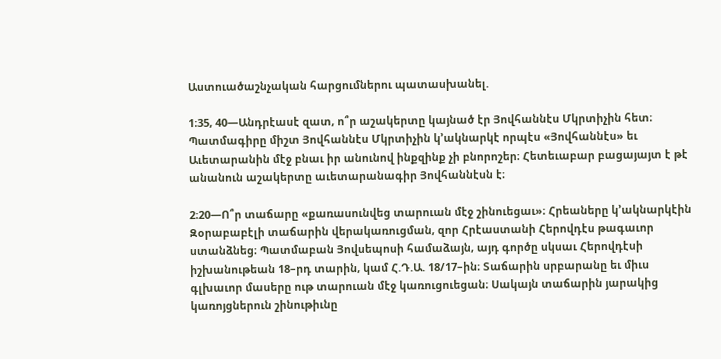Աստուածաշնչական հարցումներու պատասխանել.

1։35, 40—Անդրէասէ զատ, ո՞ր աշակերտը կայնած էր Յովհաննէս Մկրտիչին հետ։ Պատմագիրը միշտ Յովհաննէս Մկրտիչին կ’ակնարկէ որպէս «Յովհաննէս» եւ Աւետարանին մէջ բնաւ իր անունով ինքզինք չի բնորոշեր։ Հետեւաբար բացայայտ է թէ անանուն աշակերտը աւետարանագիր Յովհաննէսն է։

2։20—Ո՞ր տաճարը «քառասունվեց տարուան մէջ շինուեցաւ»։ Հրեաները կ’ակնարկէին Զօրաբաբէլի տաճարին վերակառուցման, զոր Հրէաստանի Հերովդէս թագաւոր ստանձնեց։ Պատմաբան Յովսեպոսի համաձայն, այդ գործը սկսաւ Հերովդէսի իշխանութեան 18–րդ տարին, կամ Հ.Դ.Ա. 18/17–ին։ Տաճարին սրբարանը եւ միւս գլխաւոր մասերը ութ տարուան մէջ կառուցուեցան։ Սակայն տաճարին յարակից կառոյցներուն շինութիւնը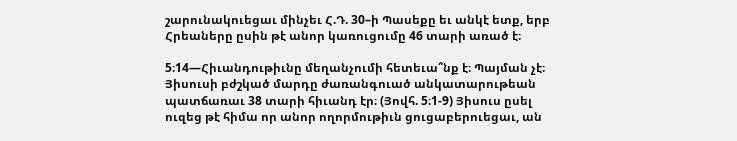շարունակուեցաւ մինչեւ Հ.Դ. 30–ի Պասեքը եւ անկէ ետք, երբ Հրեաները ըսին թէ անոր կառուցումը 46 տարի առած է։

5։14—Հիւանդութիւնը մեղանչումի հետեւա՞նք է։ Պայման չէ։ Յիսուսի բժշկած մարդը ժառանգուած անկատարութեան պատճառաւ 38 տարի հիւանդ էր։ (Յովհ. 5։1-9) Յիսուս ըսել ուզեց թէ հիմա որ անոր ողորմութիւն ցուցաբերուեցաւ, ան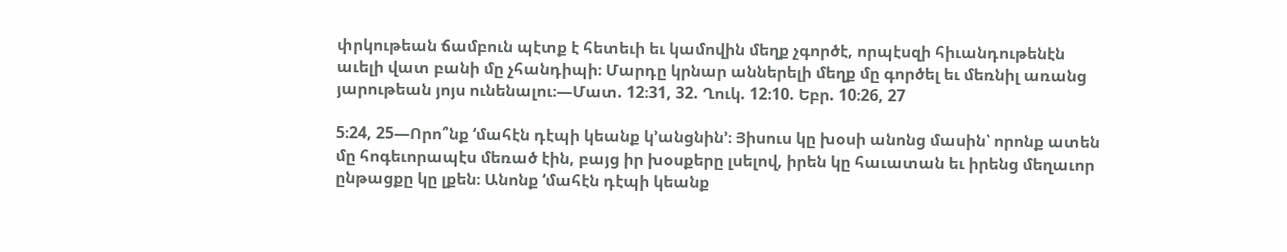փրկութեան ճամբուն պէտք է հետեւի եւ կամովին մեղք չգործէ, որպէսզի հիւանդութենէն աւելի վատ բանի մը չհանդիպի։ Մարդը կրնար աններելի մեղք մը գործել եւ մեռնիլ առանց յարութեան յոյս ունենալու։—Մատ. 12։31, 32. Ղուկ. 12։10. Եբր. 10։26, 27

5։24, 25—Որո՞նք ‘մահէն դէպի կեանք կ’անցնին’։ Յիսուս կը խօսի անոնց մասին՝ որոնք ատեն մը հոգեւորապէս մեռած էին, բայց իր խօսքերը լսելով, իրեն կը հաւատան եւ իրենց մեղաւոր ընթացքը կը լքեն։ Անոնք ‘մահէն դէպի կեանք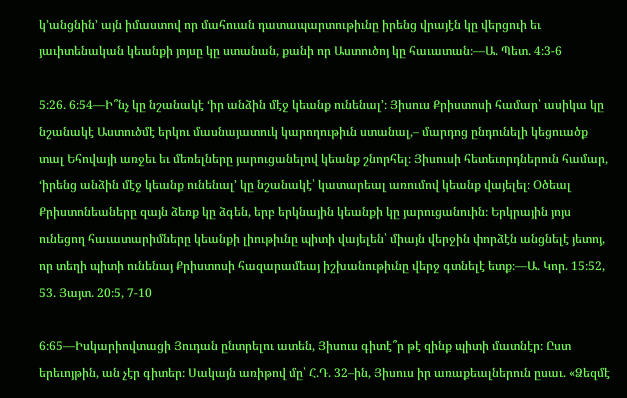կ’անցնին’ այն իմաստով որ մահուան դատապարտութիւնը իրենց վրայէն կը վերցուի եւ յաւիտենական կեանքի յոյսը կը ստանան, քանի որ Աստուծոյ կը հաւատան։—Ա. Պետ. 4։3-6

5։26. 6։54—Ի՞նչ կը նշանակէ ‘իր անձին մէջ կեանք ունենալ’։ Յիսուս Քրիստոսի համար՝ ասիկա կը նշանակէ Աստուծմէ երկու մասնայատուկ կարողութիւն ստանալ,– մարդոց ընդունելի կեցուածք տալ Եհովայի առջեւ եւ մեռելները յարուցանելով կեանք շնորհել։ Յիսուսի հետեւորդներուն համար, ‘իրենց անձին մէջ կեանք ունենալ’ կը նշանակէ՝ կատարեալ առումով կեանք վայելել։ Օծեալ Քրիստոնեաները զայն ձեռք կը ձգեն, երբ երկնային կեանքի կը յարուցանուին։ Երկրային յոյս ունեցող հաւատարիմները կեանքի լիութիւնը պիտի վայելեն՝ միայն վերջին փորձէն անցնելէ յետոյ, որ տեղի պիտի ունենայ Քրիստոսի հազարամեայ իշխանութիւնը վերջ գտնելէ ետք։—Ա. Կոր. 15։52, 53. Յայտ. 20։5, 7-10

6։65—Իսկարիովտացի Յուդան ընտրելու ատեն, Յիսուս գիտէ՞ր թէ զինք պիտի մատնէր։ Ըստ երեւոյթին, ան չէր գիտեր։ Սակայն առիթով մը՝ Հ.Դ. 32–ին, Յիսուս իր առաքեալներուն ըսաւ. «Ձեզմէ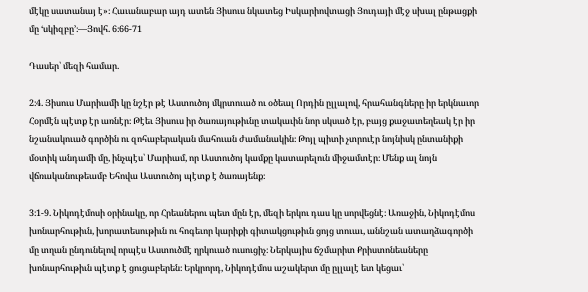մէկը սատանայ է»։ Հաւանաբար այդ ատեն Յիսուս նկատեց Իսկարիովտացի Յուդայի մէջ սխալ ընթացքի մը ‘սկիզբը’։—Յովհ. 6։66-71

Դասեր՝ մեզի համար.

2։4. Յիսուս Մարիամի կը նշէր թէ Աստուծոյ մկրտուած ու օծեալ Որդին ըլլալով, հրահանգները իր երկնաւոր Հօրմէն պէտք էր առնէր։ Թէեւ Յիսուս իր ծառայութիւնը տակաւին նոր սկսած էր, բայց քաջատեղեակ էր իր նշանակուած գործին ու զոհաբերական մահուան ժամանակին։ Թոյլ պիտի չտրուէր նոյնիսկ ընտանիքի մօտիկ անդամի մը, ինչպէս՝ Մարիամ, որ Աստուծոյ կամքը կատարելուն միջամտէր։ Մենք ալ նոյն վճռականութեամբ Եհովա Աստուծոյ պէտք է ծառայենք։

3։1-9. Նիկոդէմոսի օրինակը, որ Հրեաներու պետ մըն էր, մեզի երկու դաս կը սորվեցնէ։ Առաջին, Նիկոդէմոս խոնարհութիւն, խորատեսութիւն ու հոգեւոր կարիքի գիտակցութիւն ցոյց տուաւ, աննշան ատաղձագործի մը տղան ընդունելով որպէս Աստուծմէ ղրկուած ուսուցիչ։ Ներկայիս ճշմարիտ Քրիստոնեաները խոնարհութիւն պէտք է ցուցաբերեն։ Երկրորդ, Նիկոդէմոս աշակերտ մը ըլլալէ ետ կեցաւ՝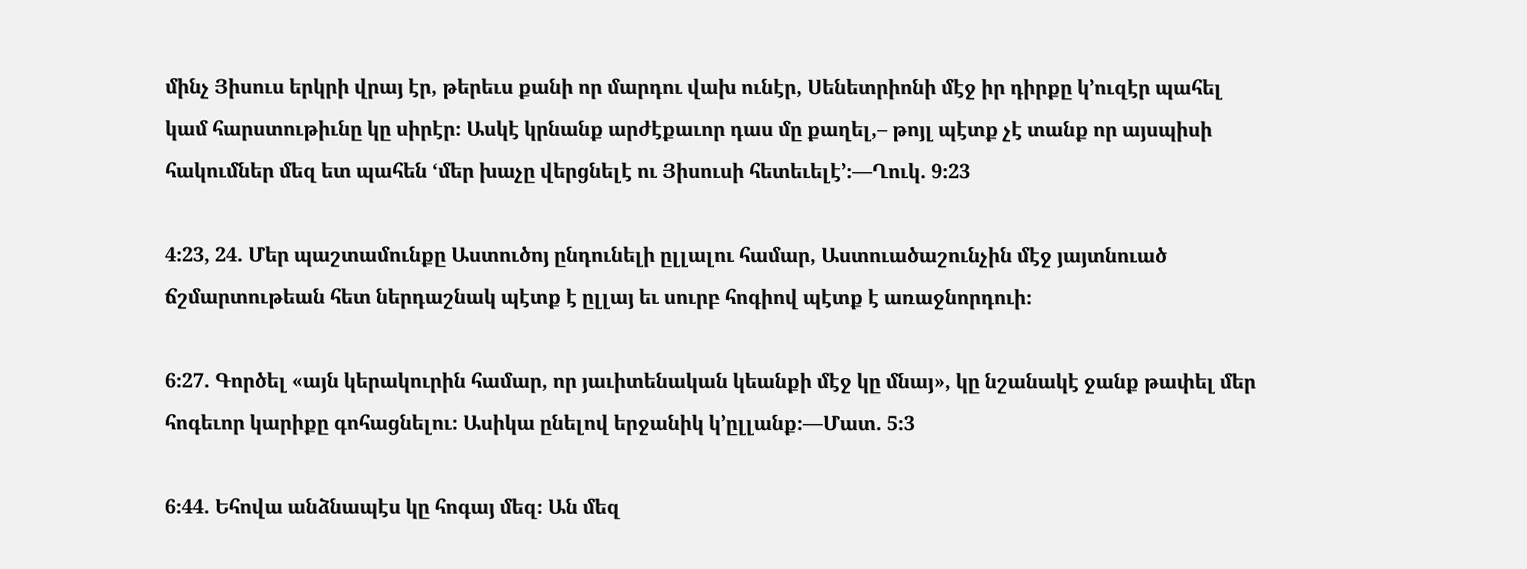մինչ Յիսուս երկրի վրայ էր, թերեւս քանի որ մարդու վախ ունէր, Սենետրիոնի մէջ իր դիրքը կ’ուզէր պահել կամ հարստութիւնը կը սիրէր։ Ասկէ կրնանք արժէքաւոր դաս մը քաղել,– թոյլ պէտք չէ տանք որ այսպիսի հակումներ մեզ ետ պահեն ‘մեր խաչը վերցնելէ ու Յիսուսի հետեւելէ’։—Ղուկ. 9։23

4։23, 24. Մեր պաշտամունքը Աստուծոյ ընդունելի ըլլալու համար, Աստուածաշունչին մէջ յայտնուած ճշմարտութեան հետ ներդաշնակ պէտք է ըլլայ եւ սուրբ հոգիով պէտք է առաջնորդուի։

6։27. Գործել «այն կերակուրին համար, որ յաւիտենական կեանքի մէջ կը մնայ», կը նշանակէ ջանք թափել մեր հոգեւոր կարիքը գոհացնելու։ Ասիկա ընելով երջանիկ կ’ըլլանք։—Մատ. 5։3

6։44. Եհովա անձնապէս կը հոգայ մեզ։ Ան մեզ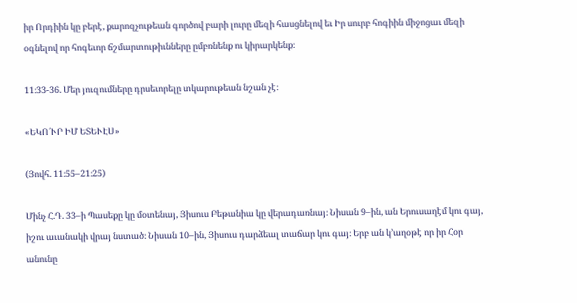իր Որդիին կը բերէ, քարոզչութեան գործով բարի լուրը մեզի հասցնելով եւ Իր սուրբ հոգիին միջոցաւ մեզի օգնելով որ հոգեւոր ճշմարտութիւնները ըմբռնենք ու կիրարկենք։

11։33-36. Մեր յուզումները դրսեւորելը տկարութեան նշան չէ։

«ԵԿՈ՛ՒՐ ԻՄ ԵՏԵՒԷՍ»

(Յովհ. 11։55–21։25)

Մինչ Հ.Դ. 33–ի Պասեքը կը մօտենայ, Յիսուս Բեթանիա կը վերադառնայ։ Նիսան 9–ին, ան Երուսաղէմ կու գայ, իշու աւանակի վրայ նստած։ Նիսան 10–ին, Յիսուս դարձեալ տաճար կու գայ։ Երբ ան կ’աղօթէ որ իր Հօր անունը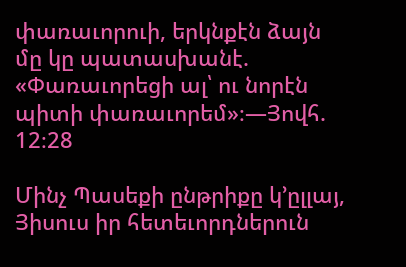փառաւորուի, երկնքէն ձայն մը կը պատասխանէ. «Փառաւորեցի ալ՝ ու նորէն պիտի փառաւորեմ»։—Յովհ. 12։28

Մինչ Պասեքի ընթրիքը կ’ըլլայ, Յիսուս իր հետեւորդներուն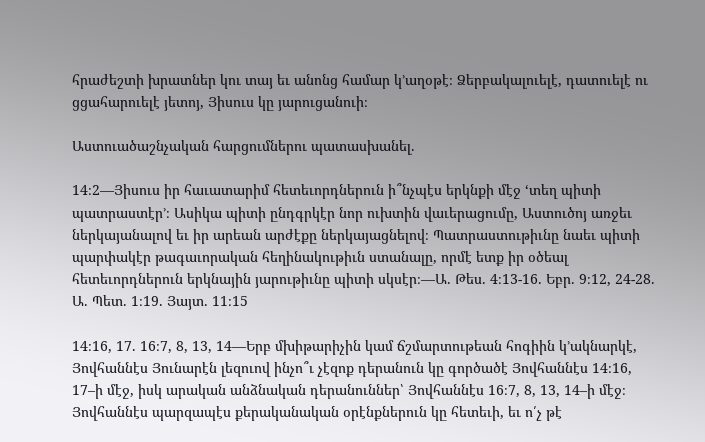հրաժեշտի խրատներ կու տայ եւ անոնց համար կ’աղօթէ։ Ձերբակալուելէ, դատուելէ ու ցցահարուելէ յետոյ, Յիսուս կը յարուցանուի։

Աստուածաշնչական հարցումներու պատասխանել.

14։2—Յիսուս իր հաւատարիմ հետեւորդներուն ի՞նչպէս երկնքի մէջ ‘տեղ պիտի պատրաստէր’։ Ասիկա պիտի ընդգրկէր նոր ուխտին վաւերացումը, Աստուծոյ առջեւ ներկայանալով եւ իր արեան արժէքը ներկայացնելով։ Պատրաստութիւնը նաեւ պիտի պարփակէր թագաւորական հեղինակութիւն ստանալը, որմէ ետք իր օծեալ հետեւորդներուն երկնային յարութիւնը պիտի սկսէր։—Ա. Թես. 4։13-16. Եբր. 9։12, 24-28. Ա. Պետ. 1։19. Յայտ. 11։15

14։16, 17. 16։7, 8, 13, 14—Երբ մխիթարիչին կամ ճշմարտութեան հոգիին կ’ակնարկէ, Յովհաննէս Յունարէն լեզուով ինչո՞ւ չէզոք դերանուն կը գործածէ Յովհաննէս 14։16, 17–ի մէջ, իսկ արական անձնական դերանուններ՝ Յովհաննէս 16։7, 8, 13, 14–ի մէջ։ Յովհաննէս պարզապէս քերականական օրէնքներուն կը հետեւի, եւ ո՛չ թէ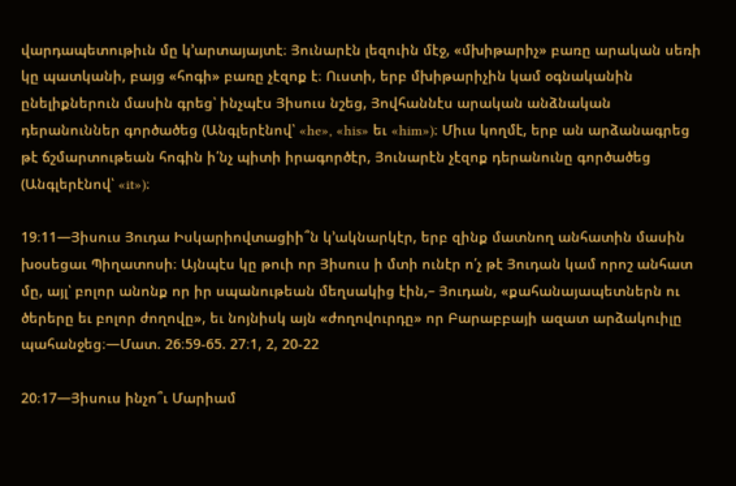վարդապետութիւն մը կ’արտայայտէ։ Յունարէն լեզուին մէջ, «մխիթարիչ» բառը արական սեռի կը պատկանի, բայց «հոգի» բառը չէզոք է։ Ուստի, երբ մխիթարիչին կամ օգնականին ընելիքներուն մասին գրեց՝ ինչպէս Յիսուս նշեց, Յովհաննէս արական անձնական դերանուններ գործածեց (Անգլերէնով՝ «he», «his» եւ «him»)։ Միւս կողմէ, երբ ան արձանագրեց թէ ճշմարտութեան հոգին ի՛նչ պիտի իրագործէր, Յունարէն չէզոք դերանունը գործածեց (Անգլերէնով՝ «it»)։

19։11—Յիսուս Յուդա Իսկարիովտացիի՞ն կ’ակնարկէր, երբ զինք մատնող անհատին մասին խօսեցաւ Պիղատոսի։ Այնպէս կը թուի որ Յիսուս ի մտի ունէր ո՛չ թէ Յուդան կամ որոշ անհատ մը, այլ՝ բոլոր անոնք որ իր սպանութեան մեղսակից էին,– Յուդան, «քահանայապետներն ու ծերերը եւ բոլոր ժողովը», եւ նոյնիսկ այն «ժողովուրդը» որ Բարաբբայի ազատ արձակուիլը պահանջեց։—Մատ. 26։59-65. 27։1, 2, 20-22

20։17—Յիսուս ինչո՞ւ Մարիամ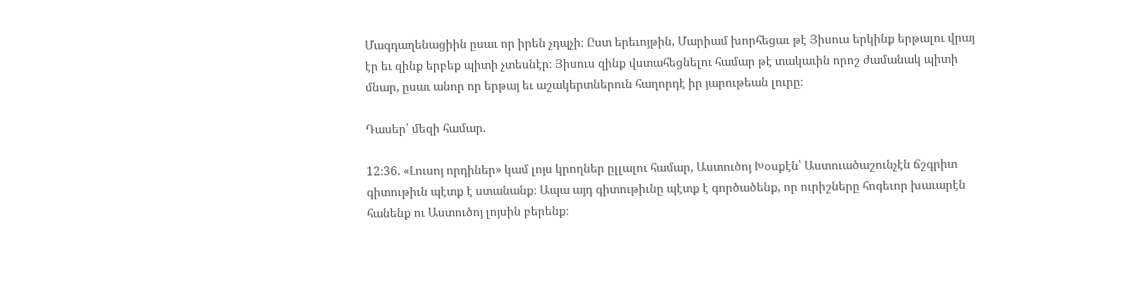Մագդաղենացիին ըսաւ որ իրեն չդպչի։ Ըստ երեւոյթին, Մարիամ խորհեցաւ թէ Յիսուս երկինք երթալու վրայ էր եւ զինք երբեք պիտի չտեսնէր։ Յիսուս զինք վստահեցնելու համար թէ տակաւին որոշ ժամանակ պիտի մնար, ըսաւ անոր որ երթայ եւ աշակերտներուն հաղորդէ իր յարութեան լուրը։

Դասեր՝ մեզի համար.

12։36. «Լուսոյ որդիներ» կամ լոյս կրողներ ըլլալու համար, Աստուծոյ Խօսքէն՝ Աստուածաշունչէն ճշգրիտ գիտութիւն պէտք է ստանանք։ Ապա այդ գիտութիւնը պէտք է գործածենք, որ ուրիշները հոգեւոր խաւարէն հանենք ու Աստուծոյ լոյսին բերենք։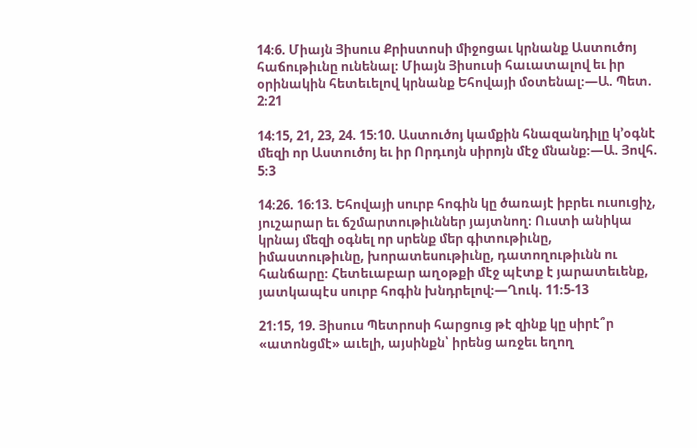14։6. Միայն Յիսուս Քրիստոսի միջոցաւ կրնանք Աստուծոյ հաճութիւնը ունենալ։ Միայն Յիսուսի հաւատալով եւ իր օրինակին հետեւելով կրնանք Եհովայի մօտենալ։—Ա. Պետ. 2։21

14։15, 21, 23, 24. 15։10. Աստուծոյ կամքին հնազանդիլը կ’օգնէ մեզի որ Աստուծոյ եւ իր Որդւոյն սիրոյն մէջ մնանք։—Ա. Յովհ. 5։3

14։26. 16։13. Եհովայի սուրբ հոգին կը ծառայէ իբրեւ ուսուցիչ, յուշարար եւ ճշմարտութիւններ յայտնող։ Ուստի անիկա կրնայ մեզի օգնել որ սրենք մեր գիտութիւնը, իմաստութիւնը, խորատեսութիւնը, դատողութիւնն ու հանճարը։ Հետեւաբար աղօթքի մէջ պէտք է յարատեւենք, յատկապէս սուրբ հոգին խնդրելով։—Ղուկ. 11։5-13

21։15, 19. Յիսուս Պետրոսի հարցուց թէ զինք կը սիրէ՞ր «ատոնցմէ» աւելի, այսինքն՝ իրենց առջեւ եղող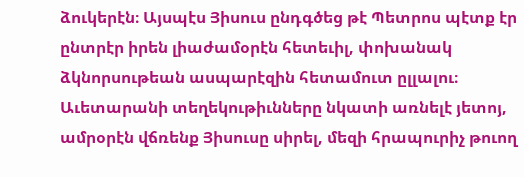ձուկերէն։ Այսպէս Յիսուս ընդգծեց թէ Պետրոս պէտք էր ընտրէր իրեն լիաժամօրէն հետեւիլ, փոխանակ ձկնորսութեան ասպարէզին հետամուտ ըլլալու։ Աւետարանի տեղեկութիւնները նկատի առնելէ յետոյ, ամրօրէն վճռենք Յիսուսը սիրել, մեզի հրապուրիչ թուող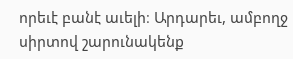որեւէ բանէ աւելի։ Արդարեւ, ամբողջ սիրտով շարունակենք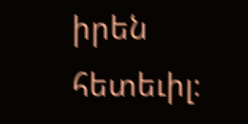իրեն հետեւիլ։